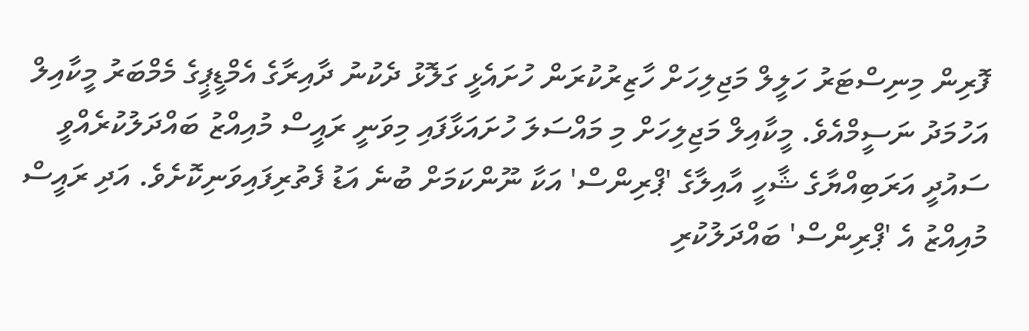ފޮރިން މިނިސްޓަރު ހަލީލް މަޖިލިހަށް ހާޒިރުކުރަން ހުށައެޅީ ގަލޮޅު ދެކުނު ދާއިރާގެ އެމްޑީޕީގެ މެމްބަރު މީކާއިލް އަހުމަދު ނަސީމްއެވެ. މީކާއިލް މަޖިލިހަށް މި މައްސަލަ ހުށައަޅާފައި މިވަނީ ރައީސް މުއިއްޒު ބައްދަލުކުރެއްވީ ސައުދީ އަރަބިއްޔާގެ ޝާހީ އާއިލާގެ 'ޕްރިންސް' އަކާ ނޫންކަމަށް ބުނެ އަޑު ފެތުރިފައިވަނިކޮށެވެ. އަދި ރައީސް މުއިއްޒު އެ 'ޕްރިންސް' ބައްދަލުކުރި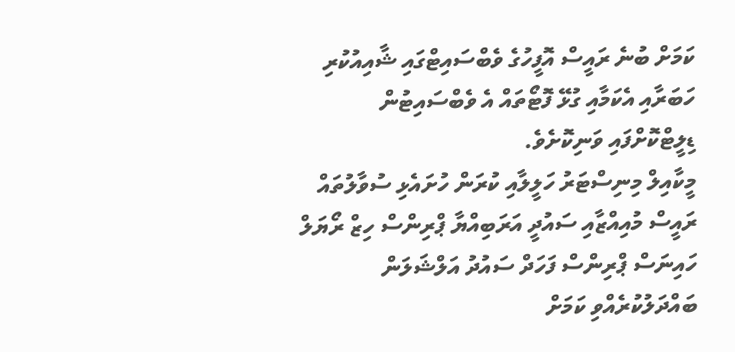ކަމަށް ބުނެ ރައީސް އޮފީހުގެ ވެބްސައިޓްގައި ޝާއިއުކުރި ހަބަރާއި އެކަމާއި ގުޅޭ ފޮޓޯތައް އެ ވެބްސައިޓުން ޑިލީޓްކޮށްފައި ވަނިކޮށެވެ.
މީކާއިލް މިނިސްޓަރު ހަލީލާއި ކުރަން ހުށައެޅި ސުވާލުތައް
ރައީސް މުއިއްޒާއި ސައުދީ އަރަބިއްޔާ ޕްރިންސް ހިޒް ރޯޔަލް ހައިނަސް ޕްރިންސް ފަހަދް ސައުދު އަލްޝަލަން ބައްދަލުކުރެއްވި ކަމަށް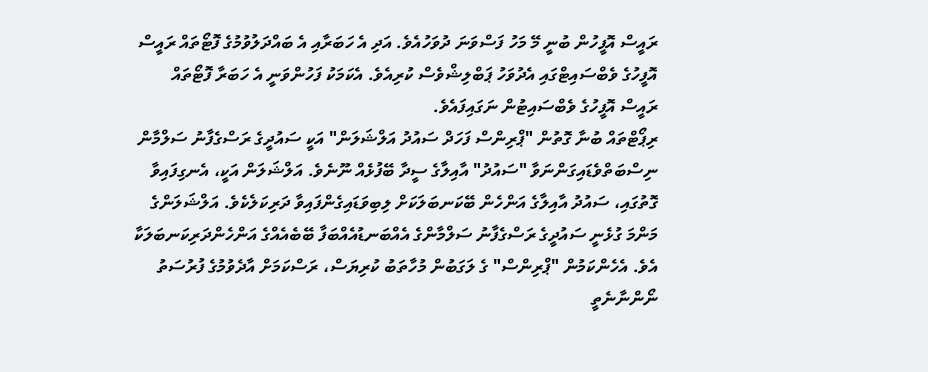ރައީސް އޮފީހުން ބުނީ މޭ މަހު ފަސްވަނަ ދުވަހުއެވެ. އަދި އެ ހަބަރާއި އެ ބައްދަލުވުމުގެ ފޮޓޯތައް ރައީސް އޮފީހުގެ ވެބްސައިޓްގައި އެދުވަހު ޕަބްލިޝްވެސް ކުރިއެވެ. އެކަމަކު ފަހުންވަނީ އެ ހަބަރާ ފޮޓޯތައް ރައީސް އޮފީހުގެ ވެބްސައިޓުން ނަގައިފައެވެ.
ރިޕޯޓްތައް ބުނާ ގޮތުން "ޕްރިންސް ފަހަދް ސައުދު އަލްޝަލަން" އަކީ ސައުދީގެ ރަސްގެފާނު ސަލްމާން ނިސްބަތްވެޑައިގަންނަވާ "ސައުދު" އާއިލާގެ ސީދާ ބޭފުޅެއް ނޫނެވެ. އަލްޝަލަން އަކީ، އެނގިފައިވާ ގޮތުގައި، ސައުދު އާއިލާގެ އަންހެން ބޭކަނބަލަކަށް ލިބިވަޑައިގެންފައިވާ ދަރިކަލެކެވެ. އަލްޝަލަންގެ މަންމަ ގުޅެނީ ސައުދީގެ ރަސްގެފާނު ސަލްމާންގެ އެއްބަނޑުއެއްބަފާ ބޭބެއެއްގެ އަންހެންދަރިކަނބަލަކާ އެވެ. އެހެންކަމުން "ޕްރިންސް" ގެ ލަގަބުން މުހާތަބު ކުރިޔަސް، ރަސްކަމަށް އާދެވުމުގެ ފުރުސަތު ނޯންނާނެތީ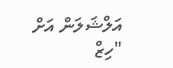އަލްޝަލަން އަށް "ހިޒް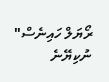ރޯޔަލް ހައިނެސް" ނުކިޔޭނެ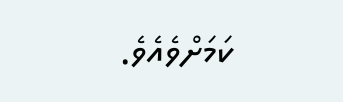ކަމަށްވެއެވެ.